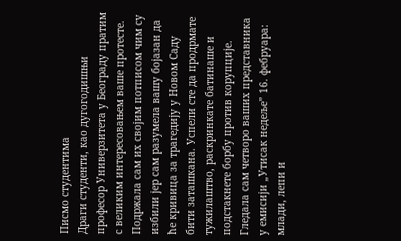Писмо студентима
Драги студенти, као дугогодишњи професор Универзитета у Београду пратим с великим интересовањем ваше протесте. Подржала сам их својим потписом чим су избили јер сам разумела вашу бојазан да ће кривица за трагедију у Новом Саду бити заташкана. Успели сте да продрмате тужилаштво, раскринкате батинаше и подстакнете борбу против корупције. Гледала сам четворо ваших представника у емисији „Утисак недеље” 16. фебруара: млади, лепи и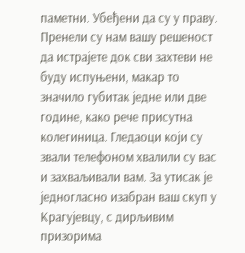паметни. Убеђени да су у праву. Пренели су нам вашу решеност да истрајете док сви захтеви не буду испуњени, макар то значило губитак једне или две године, како рече присутна колегиница. Гледаоци који су звали телефоном хвалили су вас и захваљивали вам. За утисак је једногласно изабран ваш скуп у Крагујевцу, с дирљивим призорима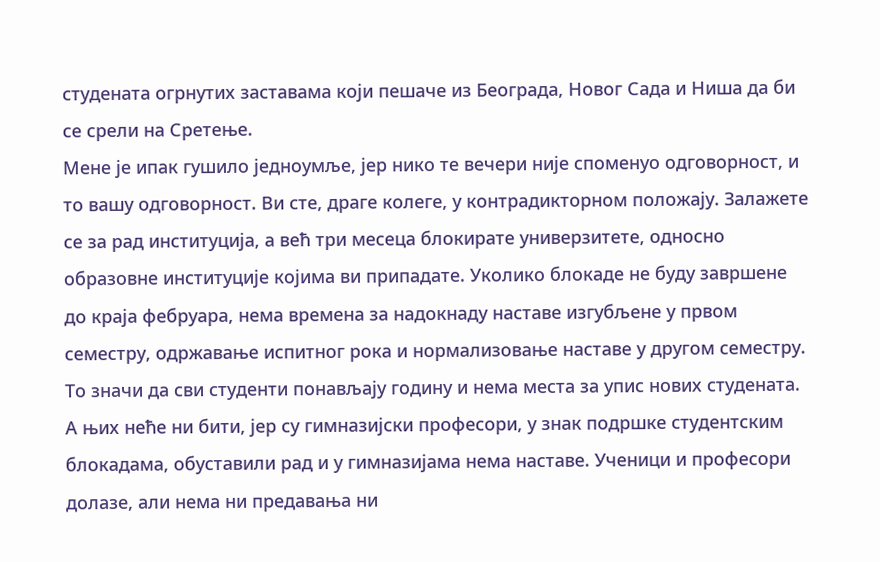студената огрнутих заставама који пешаче из Београда, Новог Сада и Ниша да би се срели на Сретење.
Мене је ипак гушило једноумље, јер нико те вечери није споменуо одговорност, и то вашу одговорност. Ви сте, драге колеге, у контрадикторном положају. Залажете се за рад институција, а већ три месеца блокирате универзитете, односно образовне институције којима ви припадате. Уколико блокаде не буду завршене до краја фебруара, нема времена за надокнаду наставе изгубљене у првом семестру, одржавање испитног рока и нормализовање наставе у другом семестру. То значи да сви студенти понављају годину и нема места за упис нових студената. А њих неће ни бити, јер су гимназијски професори, у знак подршке студентским блокадама, обуставили рад и у гимназијама нема наставе. Ученици и професори долазе, али нема ни предавања ни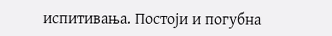испитивања. Постоји и погубна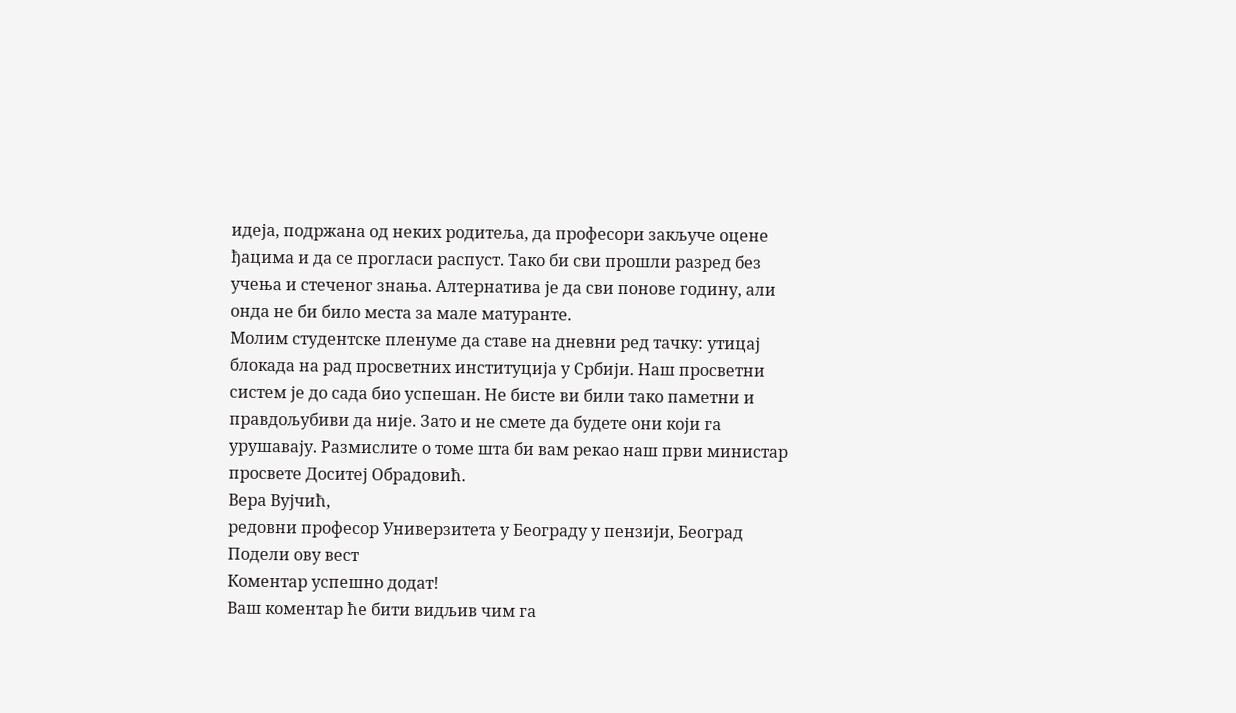идеја, подржана од неких родитеља, да професори закључе оцене ђацима и да се прогласи распуст. Тако би сви прошли разред без учења и стеченог знања. Алтернатива је да сви понове годину, али онда не би било места за мале матуранте.
Молим студентске пленуме да ставе на дневни ред тачку: утицај блокада на рад просветних институција у Србији. Наш просветни систем је до сада био успешан. Не бисте ви били тако паметни и правдољубиви да није. Зато и не смете да будете они који га урушавају. Размислите о томе шта би вам рекао наш први министар просвете Доситеј Обрадовић.
Вера Вујчић,
редовни професор Универзитета у Београду у пензији, Београд
Подели ову вест
Комeнтар успeшно додат!
Ваш комeнтар ћe бити видљив чим га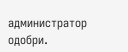администратор одобри.